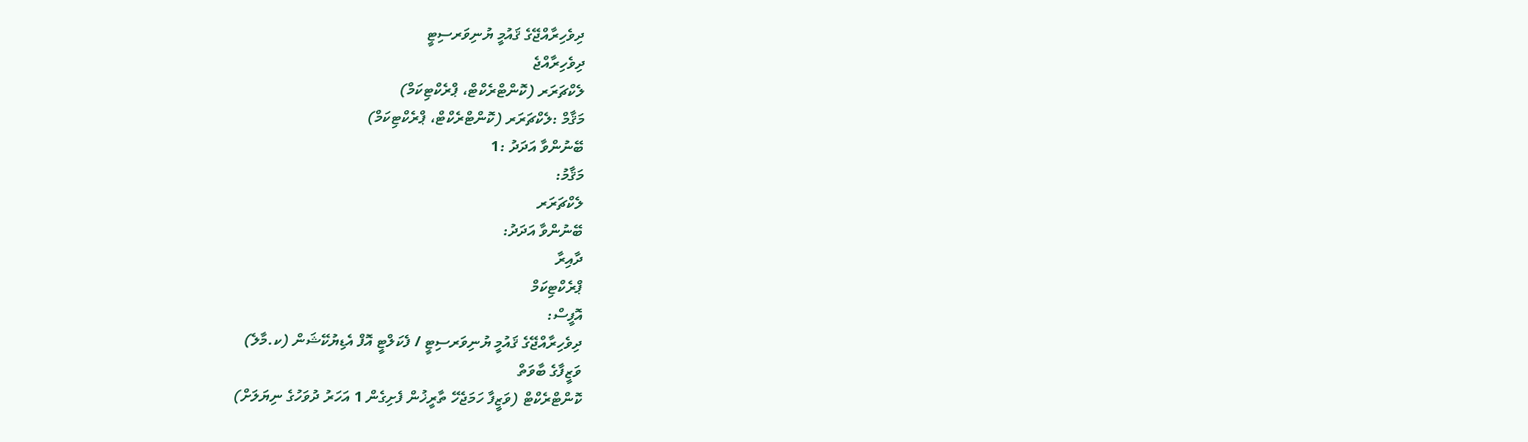ދިވެހިރާއްޖޭގެ ޤައުމީ ޔުނިވަރސިޓީ
ދިވެހިރާއްޖެ
ލެކްޗަރަރ (ކޮންޓްރެކްޓް، ޕްރެކްޓިކަމް)
މަޤާމް :ލެކްޗަރަރ (ކޮންޓްރެކްޓް، ޕްރެކްޓިކަމް)
ބޭނުންވާ އަދަދު :1
މަޤާމު:
ލެކްޗަރަރ
ބޭނުންވާ އަދަދު:
ދާއިރާ
ޕްރެކްޓިކަމް
އޮފީސް:
ދިވެހިރާއްޖޭގެ ޤައުމީ ޔުނިވަރސިޓީ / ފެކަލްޓީ އޮފް އެޑިޔުކޭޝަން (ކ.މާލެ)
ވަޒީފާގެ ބާވަތް
ކޮންޓްރެކްޓް (ވަޒީފާ ހަމަޖެހޭ ތާރީޚުން ފެށިގެން 1 އަހަރު ދުވަހުގެ ނިޔަލަށް)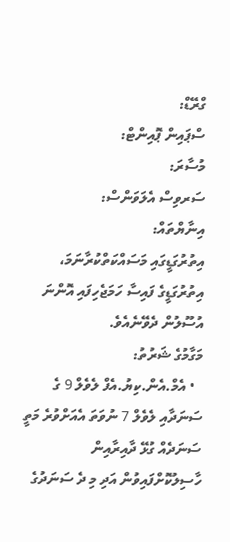ގްރޭޑް:
ސްޕައިން ޕޮއިންޓް:
މުސާރަ:
ސަރވިސް އެލަވަންސް:
އިނާޔްތައް:
އިތުރުގަޑީގައި މަސައްކަތްކުރާނަމަ، އިތުރުގަޑީގެ ފައިސާ ހަމަޖެހިފައި އޮންނަ އުސޫލުން ދެވޭނެއެވެ.
މަގާމުގެ ޝަރުތު:
  • އެމް.އެން.ކިޔު.އެފް ލެވެލް 9 ގެ ސަނަދާއި ލެވެލް 7 ނުވަތަ އެއަށްވުރެ މަތީ ސަނަދެއް ގުޅޭ ދާއިރާއިން ހާސިލުކޮށްފައިވުން އަދި މި ދެ ސަނަދުގެ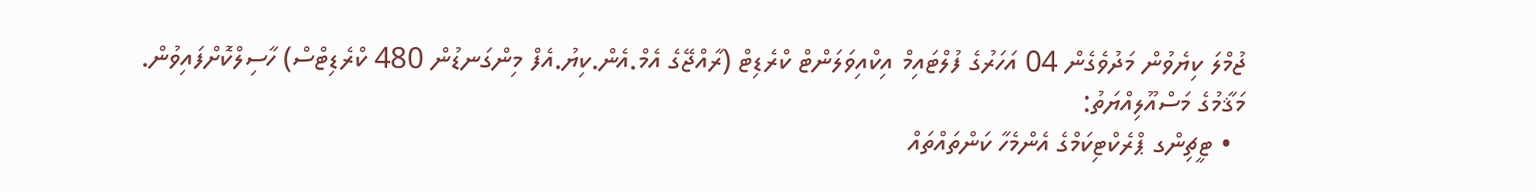ޖުމްލަ ކިޔެވުން މަދުވެގެން 04 އަހަރުގެ ފުލްޓައިމް އިކްއިވަލަންޓް ކްރެޑިޓް (ރާއްޖޭގެ އެމް.އެން.ކިޔު.އެފް މިންގަނޑުން 480 ކްރެޑިޓްސް) ހާސިލްކޮށްފައިވުން.
މަޤާމުގެ މަސްއޫލިއްޔަތު:
  • ޓީޗިންގ ޕްރެކްޓިކަމްގެ އެންމެހާ ކަންތައްތައް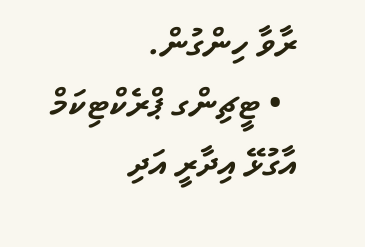ރާވާ ހިންގުން.
  • ޓީޗިންގ ޕްރެކްޓިކަމް އާގުޅޭ އިދާރީ އަދި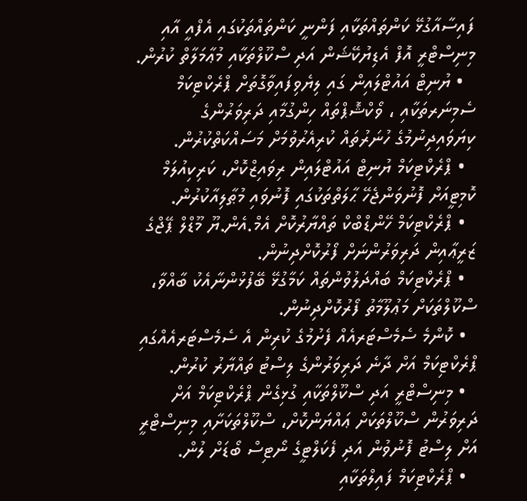ފައިސާއާގުޅޭ ކަންތައްތަކާއި ފަންނީ ކަންތައްތަކުގައި އެފްއީ އާއި މިނިސްޓްރީ އޮފް އެޑިޔުކޭޝަން އަދި ސްކޫލްތަކާއި މުޢާމަލާތް ކުރުން.
  • ޔުނިޓް އައުޓްލައިން ގައި ލިޔެވިފައިވާގޮތަށް ޕްރެކްޓިކަމް ސެމިނަރތަކާއި ، ވޯކްޝޮޕްތައް ހިންގުމާއި ދަރިވަރުންގެ ކިޔަވައިދިނުމުގެ ހުނަރުތައް ކުރިއެރުވުމަށް މަސައްކަތްކުރުން.
  • ޕްރެކްޓިކަމް ޔުނިޓް އައުޓްލައިން ރިވައިޒްކޮށް، ކަރިކިއުލަމް ކޮމިޓީއަށް ފޮނުވަންޖެހޭ ޙާލަތްތަކުގައި ފޮނުވައި މުޠާލިއާކުރުން.
  • ޕްރެކްޓިކަމް ހޭންޑްބްކް ތައްޔާރުކޮށް އެމް.އެން.ޔޫ މޫޑްލް ޕޭޖްގެ ޒަރީޢާއިން ދަރިވަރުންނަށް ފޯރުކޮށްދިނުން.
  • ޕްރެކްޓިކަމް ބައްދަލުވުންތައް ކަމާގުޅޭ ބޭފުޅުންނާއެކު ބާއްވާ، ސްކޫލްތަކަށް މަޢުލޫމާތު ފޯރުކޮށްދިނުން.
  • ކޮންމެ ސެމެސްޓަރއެއް ފެށުމުގެ ކުރިން އެ ސެމެސްޓަރއެއްގައި ޕްރެކްޓިކަމް އަށް ދާނެ ދަރިވަރުންގެ ލިސްޓު ތައްޔާރު ކުރުން.
  • މިނިސްޓްރީ އަދި ސްކޫލްތަކާއި ގުޅިގެން ޕްރެކްޓިކަމް އަށް ދަރިވަރުން ސްކޫލްތަކަށް ޢައްޔަންކޮށް، ސްކޫލްތަކަށާއި މިނިސްޓްރީ އަށް ލިސްޓު ފޮނުވުން އަދި ފެކަލްޓީގެ ނޯޓިސް ބޯޑަށް ލުން.
  • ޕްރެކްޓިކަމް ފައިލްތަކާއި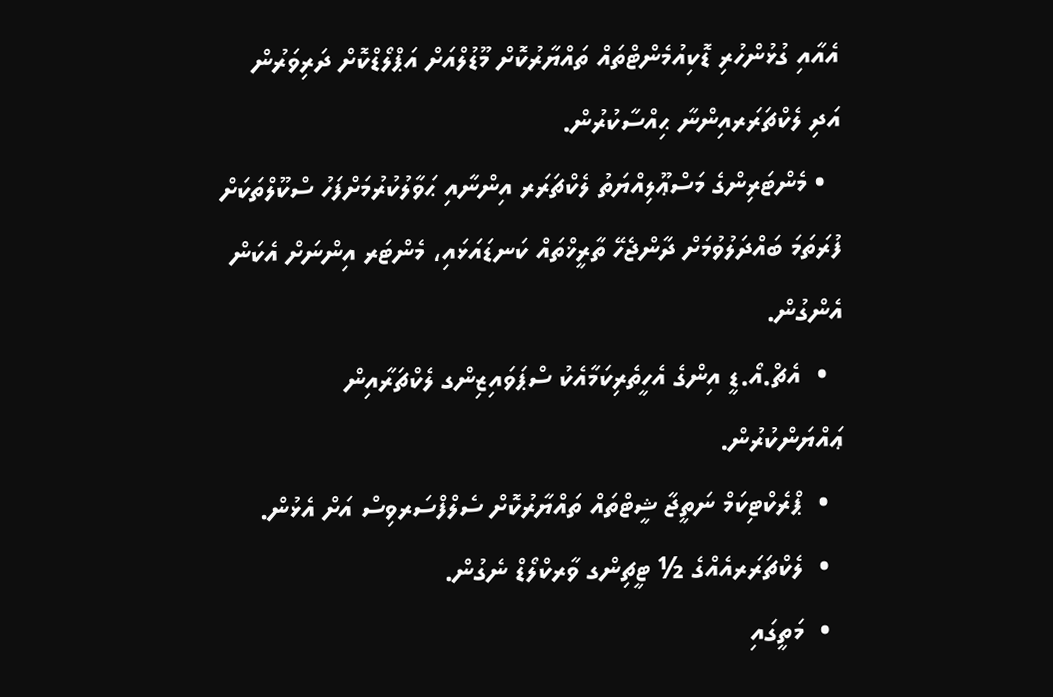އެއާއި ގުޅުންހުރި ޑޮކިއުމެންޓްތައް ތައްޔާރުކޮށް މޫޑުލްއަށް އަޕްލޯޑްކޮށް ދަރިވަރުން އަދި ލެކްޗަރަރއިންނާ ޙިއްސާކުރުން.
  • މެންޓަރިންގެ މަސްޢޫލިއްޔަތު ލެކްޗަރަރ އިންނާއި ޙަވާލުކުރުމަށްފަހު ސްކޫލްތަކަށް ފުރަތަމަ ބައްދަލުވުމަށް ދާންޖެހޭ ތާރީޚްތައް ކަނޑައަޅައި، މެންޓަރ އިންނަށް އެކަން އެންގުން.
  •  އެޗް.އޯ.ޑީ އިންގެ އެހީތެރިކަމާއެކު ސްޕަވައިޒިންގ ލެކްޗަރާއިން ޢައްޔަންކުރުން.
  •  ޕްރެކްޓިކަމް ނަތީޖާ ޝީޓްތައް ތައްޔާރުކޮށް ސެލްފްސަރވިސް އަށް އެޅުން.
  •  ލެކްޗަރަރއެއްގެ ½ ޓީޗިންގ ވާރކްލޯޑް ނެގުން.
  •  މަތީގައި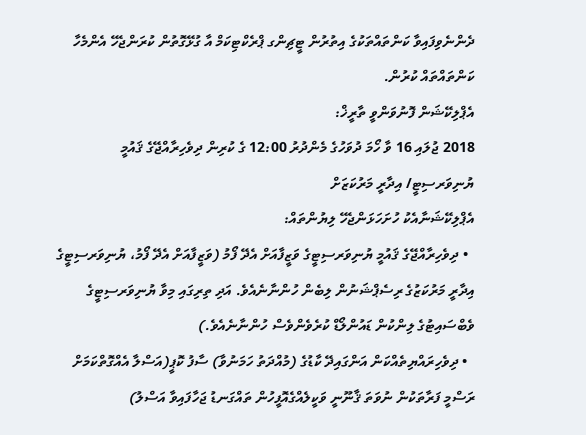ދެންނެވިފައިވާ ކަންތައްތަކުގެ އިތުރުން ޓީޗިންގ ޕްރެކްޓިކަމް އާ ގުޅޭގޮތުން ކުރަންޖެހޭ އެންމެހާ ކަންތައްތައް ކުރުން.
އެޕްލިކޭޝަން ފޮނުވަންވީ ތާރީޚް:
2018 ޖުލައި 16 ވާ ހޯމަ ދުވަހުގެ މެންދުރު 12:00 ގެ ކުރިން ދިވެހިރާއްޖޭގެ ޤައުމީ ޔުނިވަރސިޓީ/ އިދާރީ މަރުކަޒަށް
އެޕްލިކޭޝަނާއެކު ހުށަހަޅަންޖެހޭ ލިޔުންތައް:
  • ދިވެހިރާއްޖޭގެ ޤައުމީ ޔުނިވަރސިޓީގެ ވަޒީފާއަށް އެދޭ ފޯމު (ވަޒީފާއަށް އެދޭ ފޯމު، ޔުނިވަރސިޓީގެ އިދާރީ މަރުކަޒުގެ ރިސެޕްޝަނުން ލިބެން ހުންނާނެއެވެ. އަދި ތިރިގައި މިވާ ޔުނިވަރސިޓީގެ ވެބްސައިޓުގެ ލިންކުން ޑައުންލޯޑް ކުރެވެންވެސް ހުންނާނެއެވެ.)
  • ދިވެހިރައްޔިތެއްކަން އަންގައިދޭ ކާޑުގެ (މުއްދަތު ހަމަނުވާ) ސާފު ކޮޕީ(އަސްލާ އެއްގޮތްކަމަށް ރަސްމީ ފަރާތަކުން ނުވަތަ ޤާނޫނީ ވަކީލެއްގެއޮފީހުން ތައްގަނޑު ޖަހާފައިވާ އަސްލު)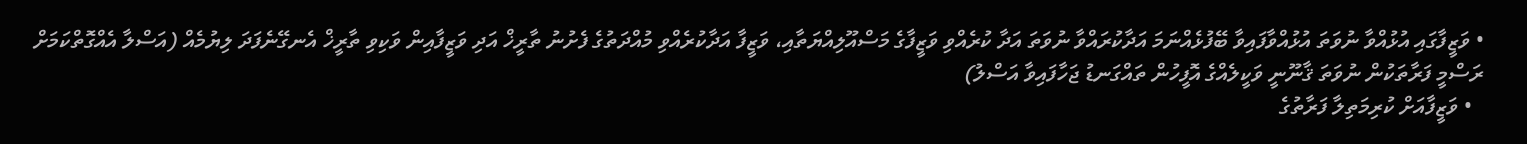• ވަޒީފާގައި އުޅުއްވާ ނުވަތަ އުޅުއްވާފައިވާ ބޭފުޅެއްނަމަ އަދާކުރައްވާ ނުވަތަ އަދާ ކުރެއްވި ވަޒީފާގެ މަސްއޫލިއްޔަތާއި، ވަޒީފާ އަދާކުރެއްވި މުއްދަތުގެ ފެށުނު ތާރީޚް އަދި ވަޒީފާއިން ވަކިވި ތާރީޚް އެނގޭނެފަދަ ލިޔުމެއް (އަސްލާ އެއްގޮތްކަމަށް ރަސްމީ ފަރާތަކުން ނުވަތަ ޤާނޫނީ ވަކީލެއްގެ އޮފީހުން ތައްގަނޑު ޖަހާފައިވާ އަސްލު)
  • ވަޒީފާއަށް ކުރިމަތިލާ ފަރާތުގެ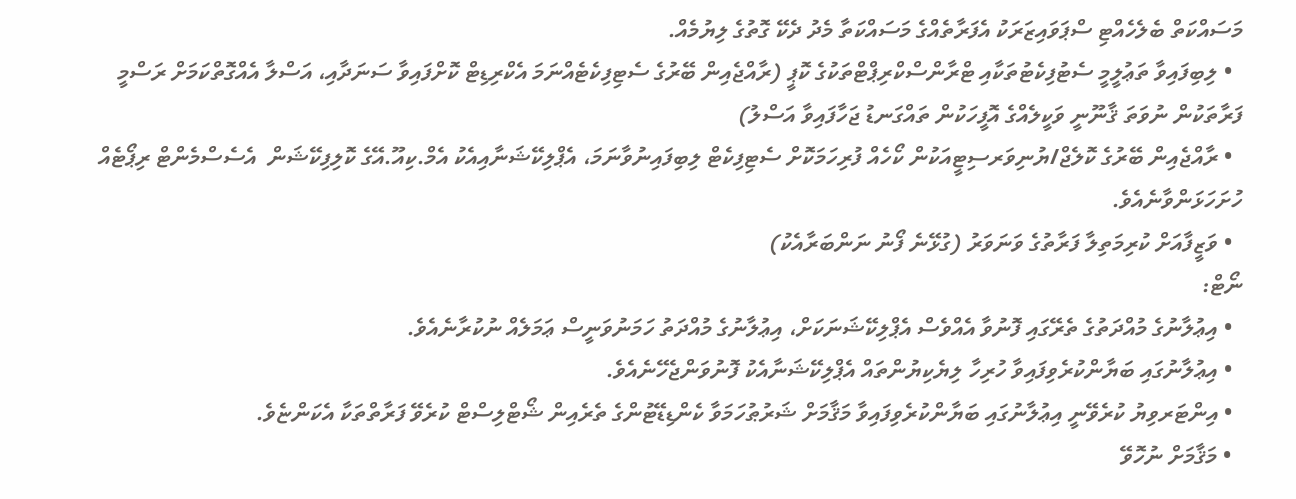މަސައްކަތް ބެލެހެއްޓި ސްޕަވައިޒަރަކު އެފަރާތެއްގެ މަސައްކަތާ މެދު ދެކޭ ގޮތުގެ ލިޔުމެއް.
  • ލިބިފައިވާ ތަޢުލީމީ ސެޓުފިކެޓުތަކާއި ޓްރާންސްކްރިޕްޓްތަކުގެ ކޮޕީ (ރާއްޖެއިން ބޭރުގެ ސެޓިފިކެޓެއްނަމަ އެކްރިޑިޓް ކޮށްފައިވާ ސަނަދާއި، އަސްލާ އެއްގޮތްކަމަށް ރަސްމީ ފަރާތަކުން ނުވަތަ ޤާނޫނީ ވަކީލެއްގެ އޮފީހަކުން ތައްގަނޑު ޖަހާފައިވާ އަސްލު)
  • ރާއްޖެއިން ބޭރުގެ ކޮލެޖް/ޔުނިވަރސިޓީއަކުން ކޯހެއް ފުރިހަމަކޮށް ސެޓިފިކެޓް ލިބިފައިނުވާނަމަ، އެޕްލިކޭޝަނާއިއެކު އެމް.ކިއޫ.އޭގެ ކޮލިފިކޭޝަން  އެސެސްމެންޓް ރިޕޯޓެއް ހުށަހަޅަންވާނެއެވެ.
  • ވަޒީފާއަށް ކުރިމަތިލާ ފަރާތުގެ ވަނަވަރު (ގުޅޭނެ ފޯނު ނަންބަރާއެކު)
ނޯޓް:
  • އިޢުލާނުގެ މުއްދަތުގެ ތެރޭގައި ފޮނުވާ އެއްވެސް އެޕްލިކޭޝަނަކަށް، އިޢުލާނުގެ މުއްދަތު ހަމަނުވަނީސް ޢަމަލެއް ނުކުރާނެއެވެ.
  • އިޢުލާނުގައި ބަޔާންކުރެވިފައިވާ ހުރިހާ ލިޔެކިޔުންތައް އެޕްލިކޭޝަނާއެކު ފޮނުވަންޖެހޭނެއެވެ.
  • އިންޓަރވިޔު ކުރެވޭނީ އިޢުލާނުގައި ބަޔާންކުރެވިފައިވާ މަޤާމަށް ޝަރުޠުހަމަވާ ކެންޑިޑޭޓުންގެ ތެރެއިން ޝޯޓްލިސްޓް ކުރެވޭ ފަރާތްތަކާ އެކަންޏެވެ.
  • މަޤާމަށް ނުހޮވޭ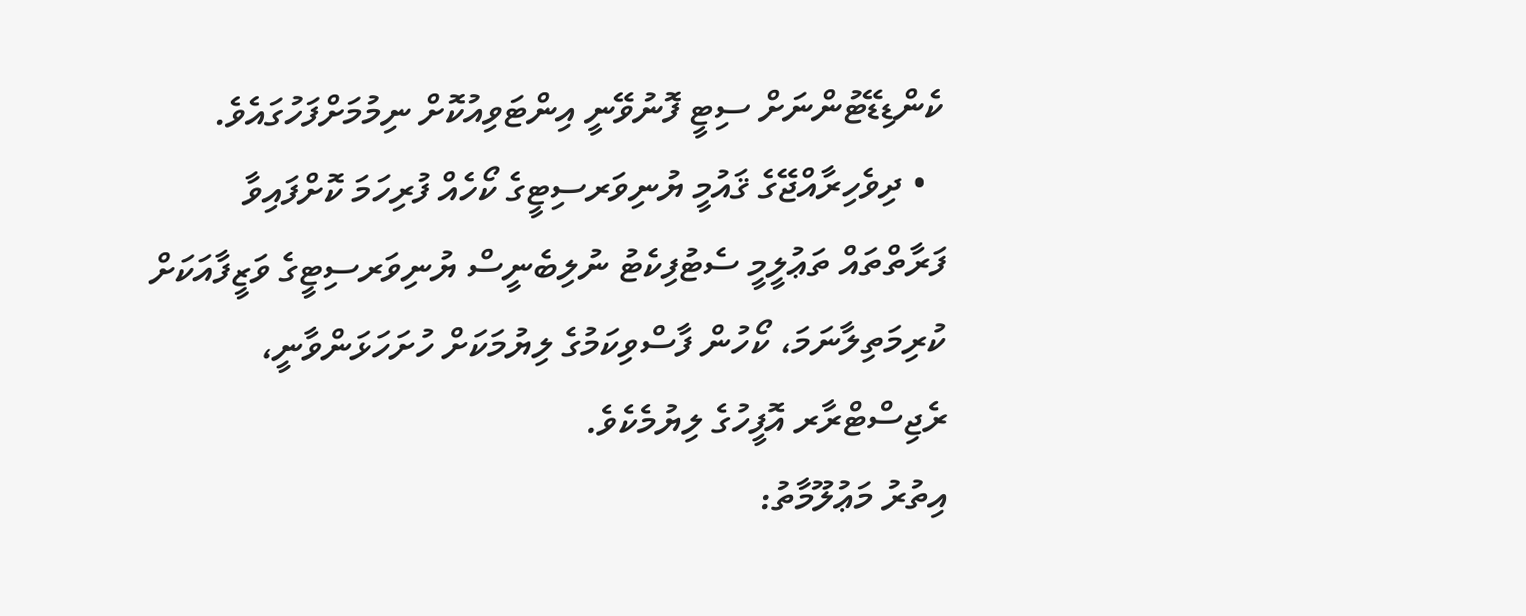ކެންޑިޑޭޓުންނަށް ސިޓީ ފޮނުވޭނީ އިންޓަވިއުކޮށް ނިމުމަށްފަހުގައެވެ.
  • ދިވެހިރާއްޖޭގެ ޤައުމީ ޔުނިވަރސިޓީގެ ކޯހެއް ފުރިހަމަ ކޮށްފައިވާ ފަރާތްތައް ތަޢުލީމީ ސެޓުފިކެޓު ނުލިބެނީސް ޔުނިވަރސިޓީގެ ވަޒީފާއަކަށް ކުރިމަތިލާނަމަ، ކޯހުން ފާސްވިކަމުގެ ލިޔުމަކަށް ހުށަހަޅަންވާނީ، ރެޖިސްޓްރާރ އޮފީހުގެ ލިޔުމެކެވެ.
އިތުރު މަޢުލޫމާތު: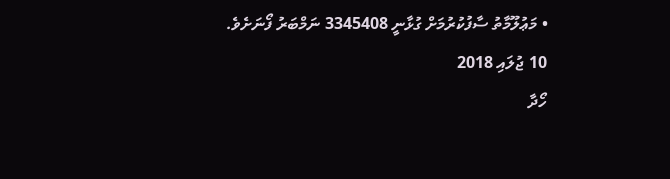• މަޢުލޫމާތު ސާފުކުރުމަށް ގުޅާނީ 3345408 ނަމްބަރު ފޯނަށެވެ.
10 ޖުލައި 2018
ހޯދާ